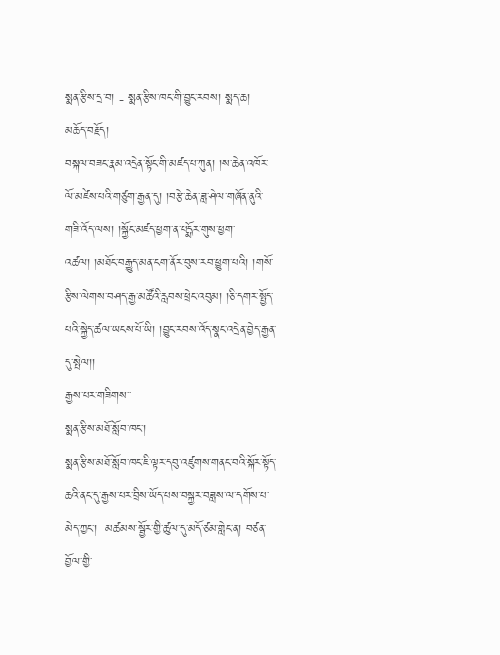སྨན་རྩིས་དྲ་བ། - སྨན་རྩིས་ཁང་གི་བྱུང་རབས། སྨད་ཆ།
མཆོད་བརྗོད།
བསྐལ་བཟང་རྣམ་འདྲེན་སྟོང་གི་མཛད་པ་ཀུན། །ས་ཆེན་འཁོར་ལོ་མཛེས་པའི་གཙུག་རྒྱན་དུ། །བརྩེ་ཆེན་ཟླ་ཤེལ་གཞོན་ནུའི་གཟི་འོད་ལས། །སྐྱོང་མཛད་ཕྱག་ན་པདྨོར་གུས་ཕྱག་འཚལ། །མཐོང་བརྒྱུད་མན་ངག་ནོར་བུས་རབ་ཕྱུག་པའི། །གསོ་རྩིས་ལེགས་བཤད་རྒྱ་མཚོའི་རླབས་ཕྲེང་འབུམ། །ཅི་དགར་སྤྱོད་པའི་སྐྱེད་ཚལ་ཡངས་པོ་ཡི། །བྱུང་རབས་འོད་སྣང་འདྲེན་བྱེད་རྒྱན་དུ་སྤེལ།།
རྒྱས་པར་གཟིགས་་
སྨན་རྩིས་མཐོ་སློབ་ཁང་།
སྨན་རྩིས་མཐོ་སློབ་ཁང་ཇི་ལྟར་དབུ་འཛུགས་གནང་བའི་སྐོར་སྟོད་ཆའི་ནང་དུ་རྒྱས་པར་བྲིས་ཡོད་པས་བསྐྱར་བཟླས་ལ་དགོས་པ་མེད་ཀྱང་།  མཚམས་སྦྱོར་གྱི་ཚུལ་དུ་མདོ་ཙམ་གླེང་ན། བཙན་བྱོལ་གྱི་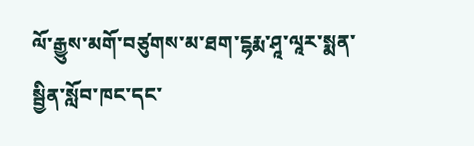ལོ་རྒྱུས་མགོ་བཙུགས་མ་ཐག་ངྷརྨ་ཤཱ་ལཱར་སྨན་སྦྱིན་སློབ་ཁང་དང་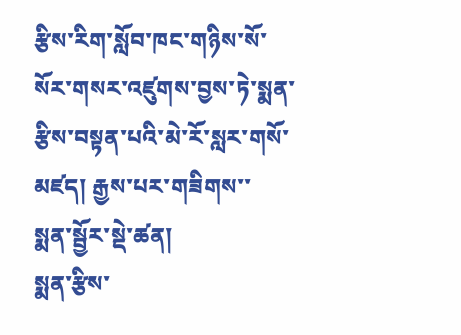རྩིས་རིག་སློབ་ཁང་གཉིས་སོ་སོར་གསར་འཛུགས་བྱས་ཏེ་སྨན་རྩིས་བསྟན་པའི་མེ་རོ་སླར་གསོ་མཛད། རྒྱས་པར་གཟིགས་་
སྨན་སྦྱོར་སྡེ་ཚན།
སྨན་རྩིས་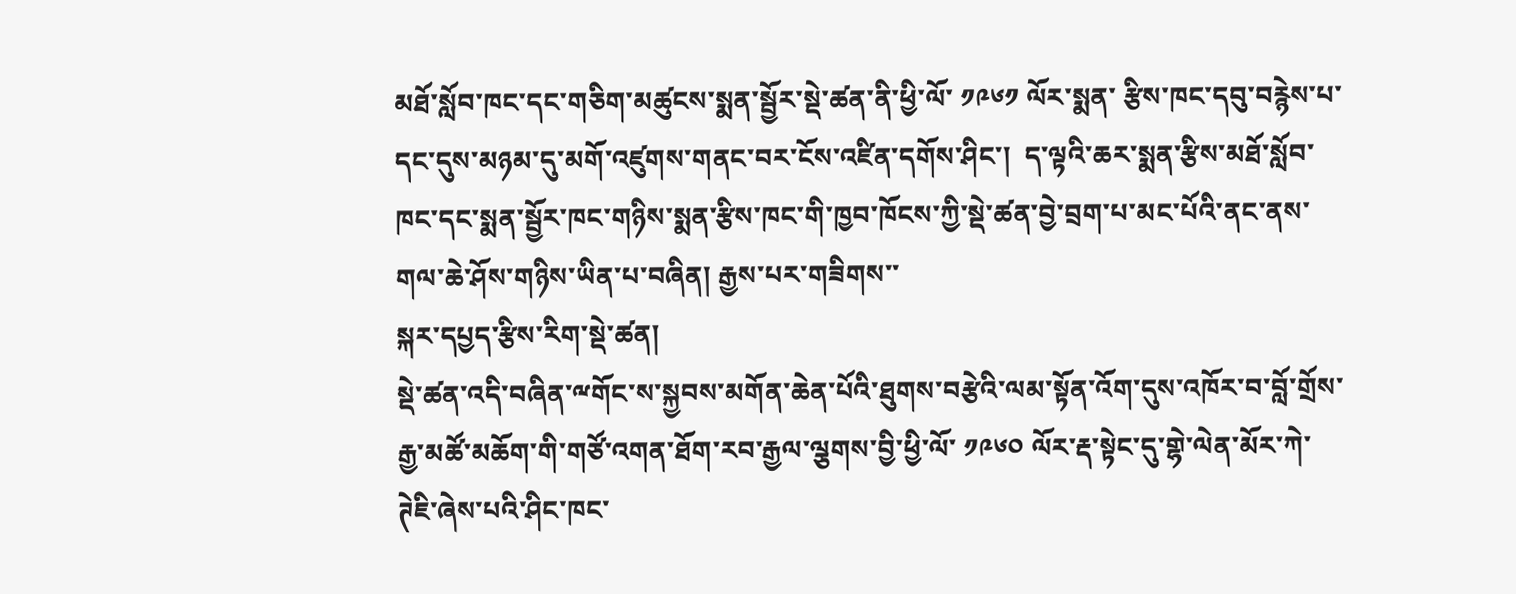མཐོ་སློབ་ཁང་དང་གཅིག་མཚུངས་སྨན་སྦྱོར་སྡེ་ཚན་ནི་ཕྱི་ལོ་ ༡༩༦༡ ལོར་སྨན་ རྩིས་ཁང་དབུ་བརྙེས་པ་དང་དུས་མཉམ་དུ་མགོ་འཛུགས་གནང་བར་ངོས་འཛིན་དགོས་ཤིང་།  ད་ལྟའི་ཆར་སྨན་རྩིས་མཐོ་སློབ་ཁང་དང་སྨན་སྦྱོར་ཁང་གཉིས་སྨན་རྩིས་ཁང་གི་ཁྱབ་ཁོངས་ཀྱི་སྡེ་ཚན་བྱེ་བྲག་པ་མང་པོའི་ནང་ནས་གལ་ཆེ་ཤོས་གཉིས་ཡིན་པ་བཞིན། རྒྱས་པར་གཟིགས་་
སྐར་དཔྱད་རྩིས་རིག་སྡེ་ཚན།
སྡེ་ཚན་འདི་བཞིན་ྋགོང་ས་སྐྱབས་མགོན་ཆེན་པོའི་ཐུགས་བརྩེའི་ལམ་སྟོན་འོག་དུས་འཁོར་བ་བློ་གྲོས་རྒྱ་མཚོ་མཆོག་གི་གཙོ་འགན་ཐོག་རབ་རྒྱལ་ལྕགས་བྱི་ཕྱི་ལོ་ ༡༩༦༠ ལོར་རྡ་སྟེང་དུ་གྷེ་ལེན་མོར་ཀེ་ཊེཇི་ཞེས་པའི་ཤིང་ཁང་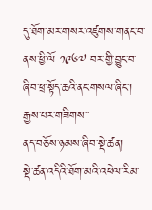དུ་ཐོག་མར་གསར་འཛུགས་གནང་བ་ནས་ཕྱི་ལོ ༡༩༦༧ བར་གྱི་བྱུང་བ་ཞིབ་ཕྲ་སྟོད་ཆའི་ནང་གསལ་ཞིང་། རྒྱས་པར་གཟིགས་་
ནད་བཅོས་ཉམས་ཞིབ་སྡེ་ཚན།
སྡེ་ཚན་འདིའི་ཐོག་མའི་འཕེལ་རིམ་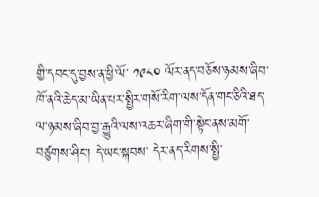གྱི་དབང་དུ་བྱས་ན་ཕྱི་ལོ་ ༡༩༨༠ ལོར་ནད་བཅོས་ཉམས་ཞིབ་ཁོ་ནའི་ཆེད་མ་ཡིན་པར་སྤྱིར་གསོ་རིག་ལས་དོན་གང་ཅིའི་ཐད་ལ་ཉམས་ཞིབ་བྱ་རྒྱུའི་ལས་འཆར་ཞིག་གི་སྟེང་ནས་མགོ་བཙུགས་ཤིང་། དེ་ཡང་སྐབས་ དེར་ནད་རིགས་སྤྱི་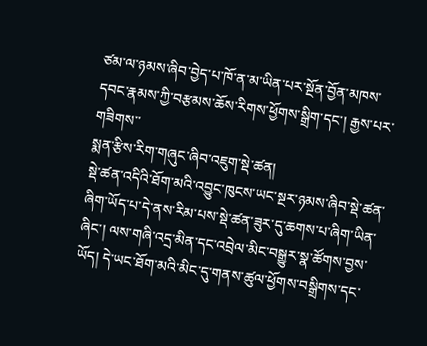ཙམ་ལ་ཉམས་ཞིབ་བྱེད་པ་ཁོ་ན་མ་ཡིན་པར་སྔོན་བྱོན་མཁས་དབང་རྣམས་ཀྱི་བརྩམས་ཆོས་རིགས་ཕྱོགས་སྒྲིག་དང་། རྒྱས་པར་གཟིགས་་
སྨན་རྩིས་རིག་གཞུང་ཞིབ་འཇུག་སྡེ་ཚན།
སྡེ་ཚན་འདིའི་ཐོག་མའི་འབྱུང་ཁུངས་ཡང་སྔར་ཉམས་ཞིབ་སྡེ་ཚན་ཞིག་ཡོད་པ་དེ་ནས་རིམ་པས་སྡེ་ཚན་ཟུར་དུ་ཆགས་པ་ཞིག་ཡིན་ཞིང་། ལས་གཞི་འདྲ་མིན་དང་འབྲེལ་མིང་བསྒྱུར་སྣ་ཚོགས་བྱས་ཡོད། དེ་ཡང་ཐོག་མའི་མིང་དུ་གནས་ཚུལ་ཕྱོགས་བསྒྲིགས་དང་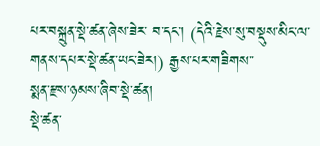པར་བསྐྲུན་སྡེ་ཚན་ཞེས་ཟེར་ བ་དང་། (དེའི་རྗེས་སུ་བསྡུས་མིང་ལ་གནས་དཔར་སྡེ་ཚན་ཡང་ཟེར།) རྒྱས་པར་གཟིགས་་
སྨན་རྫས་ཉམས་ཞིབ་སྡེ་ཚན།
སྡེ་ཚན་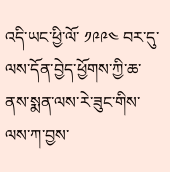འདི་ཡང་ཕྱི་ལོ་ ༡༩༩༤ བར་དུ་ལས་དོན་བྱེད་ཕྱོགས་ཀྱི་ཆ་ནས་སྨན་ལས་རེ་ཟུང་གིས་ལས་ཀ་བྱས་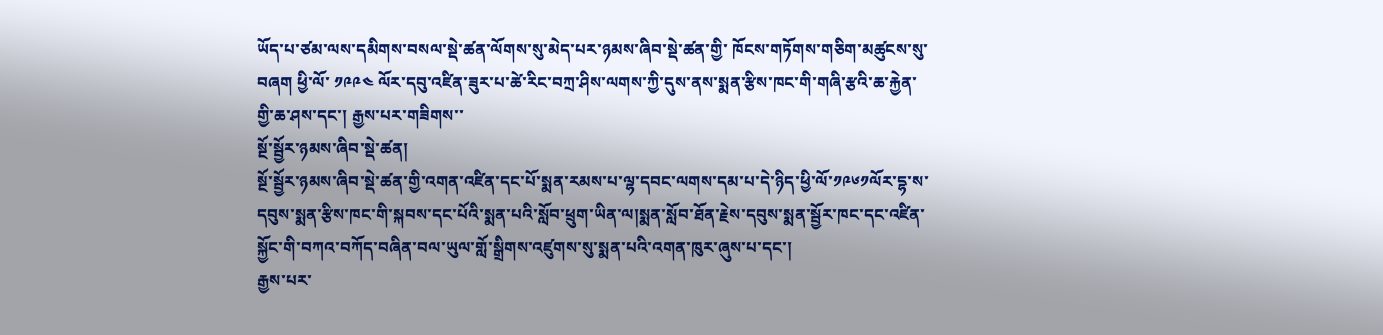ཡོད་པ་ཙམ་ལས་དམིགས་བསལ་སྡེ་ཚན་ལོགས་སུ་མེད་པར་ཉམས་ཞིབ་སྡེ་ཚན་གྱི་ ཁོངས་གཏོགས་གཅིག་མཚུངས་སུ་བཞག ཕྱི་ལོ་ ༡༩༩༤ ལོར་དབུ་འཛིན་ཟུར་པ་ཚེ་རིང་བཀྲ་ཤིས་ལགས་ཀྱི་དུས་ནས་སྨན་རྩིས་ཁང་གི་གཞི་རྩའི་ཆ་རྐྱེན་གྱི་ཆ་ཤས་དང་། རྒྱས་པར་གཟིགས་་
སྔོ་སྦྱོར་ཉམས་ཞིབ་སྡེ་ཚན།
སྔོ་སྦྱོར་ཉམས་ཞིབ་སྡེ་ཚན་གྱི་འགན་འཛིན་དང་པོ་སྨན་རམས་པ་ལྷ་དབང་ལགས་དམ་པ་དེ་ཉིད་ཕྱི་ལོ་༡༩༦༡ལོར་དྷ་ས་དབུས་སྨན་རྩིས་ཁང་གི་སྐབས་དང་པོའི་སྨན་པའི་སློབ་ཕྲུག་ཡིན་ལ།སྨན་སློབ་ཐོན་རྗེས་དབུས་སྨན་སྦྱོར་ཁང་དང་འཛིན་སྐྱོང་གི་བཀའ་བཀོད་བཞིན་བལ་ཡུལ་གློ་སྒྲིགས་འཛུགས་སུ་སྨན་པའི་འགན་ཁུར་ཞུས་པ་དང་།
རྒྱས་པར་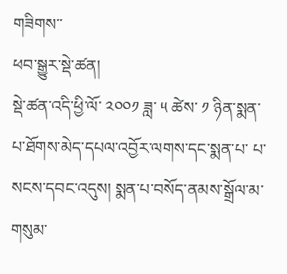གཟིགས་་
ཕབ་སྒྱུར་སྡེ་ཚན།
སྡེ་ཚན་འདི་ཕྱི་ལོ་ ༢༠༠༡ ཟླ་ ༥ ཚེས་ ༡ ཉིན་སྨན་པ་ཐོགས་མེད་དཔལ་འབྱོར་ལགས་དང་སྨན་པ་ པ་སངས་དབང་འདུས། སྨན་པ་བསོད་ནམས་སྒྲོལ་མ་གསུམ་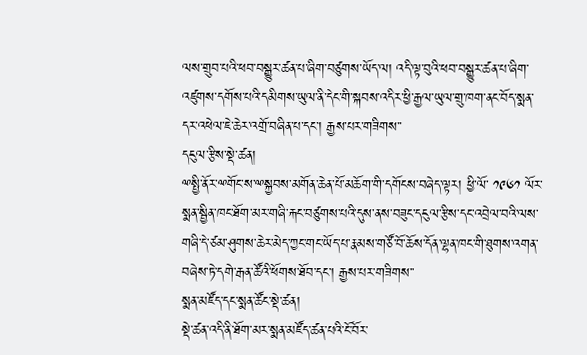ལས་གྲུབ་པའི་ཕབ་བསྒྱུར་ཚན་པ་ཞིག་བཙུགས་ཡོད་ལ། འདི་ལྟ་བུའི་ཕབ་བསྒྱུར་ཚན་པ་ཞིག་འཛུགས་དགོས་པའི་དམིགས་ཡུལ་ནི་དེང་གི་སྐབས་འདིར་ཕྱི་རྒྱལ་ཡུལ་གྲུ་ཁག་ནང་བོད་སྨན་དར་འཕེལ་ཇེ་ཆེར་འགྲོ་བཞིན་པ་དང་། རྒྱས་པར་གཟིགས་་
དངུལ་རྩིས་སྡེ་ཚན།
ྋསྤྱི་ནོར་ྋགོང་ས་ྋསྐྱབས་མགོན་ཆེན་པོ་མཆོག་གི་དགོངས་བཞེད་ལྟར། ཕྱི་ལོ་ ༡༩༦༡ ལོར་སྨན་སྦྱིན་ཁང་ཐོག་མར་གཞི་རྐང་བཙུགས་པའི་དུས་ནས་བཟུང་དངུལ་རྩིས་དང་འབྲེལ་བའི་ལས་གཞི་དེ་ཙམ་ཤུགས་ཆེར་མེད་ཀྱང་གང་ཡོད་པ་རྣམས་གཙོ་བོ་ཆོས་དོན་ལྷན་ཁང་གི་ཐུགས་འགན་བཞེས་ཏེ་དགེ་རྒན་ཚོའི་ཕོགས་ཐོབ་དང་། རྒྱས་པར་གཟིགས་་
སྨན་མཛོད་དང་སྨན་ཚོང་སྡེ་ཚན།
སྡེ་ཚན་འདི་ནི་ཐོག་མར་སྨན་མཛོད་ཚན་པའི་ངོ་བོར་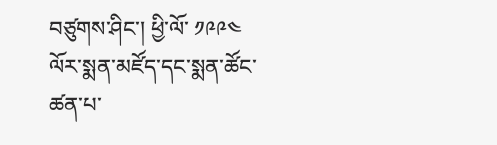བཙུགས་ཤིང་། ཕྱི་ལོ་ ༡༩༩༤ ལོར་སྨན་མཛོད་དང་སྨན་ཚོང་ཚན་པ་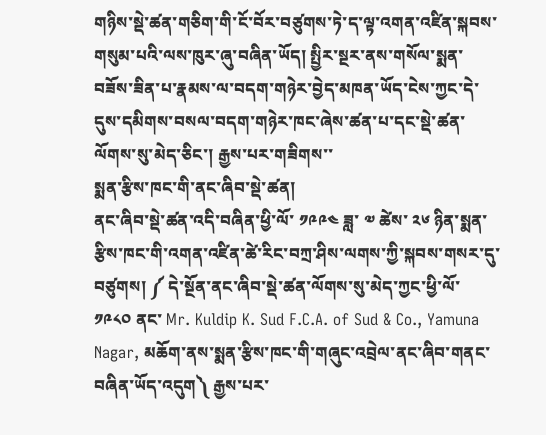གཉིས་སྡེ་ཚན་གཅིག་གི་ངོ་བོར་བཙུགས་ཏེ་ད་ལྟ་འགན་འཛིན་སྐབས་གསུམ་པའི་ལས་ཁུར་ཞུ་བཞིན་ཡོད། སྤྱིར་སྔར་ནས་གསོལ་སྨན་བཟོས་ཟིན་པ་རྣམས་ལ་བདག་གཉེར་བྱེད་མཁན་ཡོད་ངེས་ཀྱང་དེ་དུས་དམིགས་བསལ་བདག་གཉེར་ཁང་ཞེས་ཚན་པ་དང་སྡེ་ཚན་ལོགས་སུ་མེད་ཅིང་། རྒྱས་པར་གཟིགས་་
སྨན་རྩིས་ཁང་གི་ནང་ཞིབ་སྡེ་ཚན།
ནང་ཞིབ་སྡེ་ཚན་འདི་བཞིན་ཕྱི་ལོ་ ༡༩༩༤ ཟླ་ ༧ ཚེས་ ༢༦ ཉིན་སྨན་རྩིས་ཁང་གི་འགན་འཛིན་ཚེ་རིང་བཀྲ་ཤིས་ལགས་ཀྱི་སྐབས་གསར་དུ་བཙུགས། ༼ དེ་སྔོན་ནང་ཞིབ་སྡེ་ཚན་ལོགས་སུ་མེད་ཀྱང་ཕྱི་ལོ་ ༡༩༨༠ ནང་ Mr. Kuldip K. Sud F.C.A. of Sud & Co., Yamuna Nagar, མཆོག་ནས་སྨན་རྩིས་ཁང་གི་གཞུང་འབྲེལ་ནང་ཞིབ་གནང་བཞིན་ཡོད་འདུག༽ རྒྱས་པར་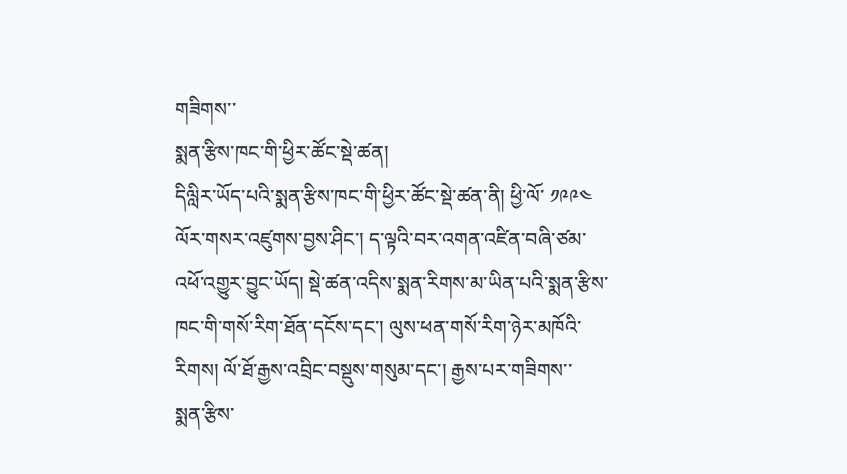གཟིགས་་
སྨན་རྩིས་ཁང་གི་ཕྱིར་ཚོང་སྡེ་ཚན།
དིལླིར་ཡོད་པའི་སྨན་རྩིས་ཁང་གི་ཕྱིར་ཚོང་སྡེ་ཚན་ནི། ཕྱི་ལོ་ ༡༩༩༤ ལོར་གསར་འཛུགས་བྱས་ཤིང་། ད་ལྟའི་བར་འགན་འཛིན་བཞི་ཙམ་འཕོ་འགྱུར་བྱུང་ཡོད། སྡེ་ཚན་འདིས་སྨན་རིགས་མ་ཡིན་པའི་སྨན་རྩིས་ཁང་གི་གསོ་རིག་ཐོན་དངོས་དང་། ལུས་ཕན་གསོ་རིག་ཉེར་མཁོའི་རིགས། ལོ་ཐོ་རྒྱས་འབྲིང་བསྡུས་གསུམ་དང་། རྒྱས་པར་གཟིགས་་
སྨན་རྩིས་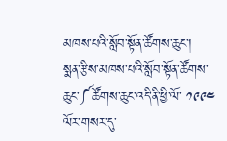མཁས་པའི་སློབ་སྟོན་ཚོགས་ཆུང་།
སྨན་རྩིས་མཁས་པའི་སློབ་སྟོན་ཚོགས་ཆུང་༼ཚོགས་ཆུང་འདི་ནི་ཕྱི་ལོ་ ༡༩༩༤ ལོར་གསར་དུ་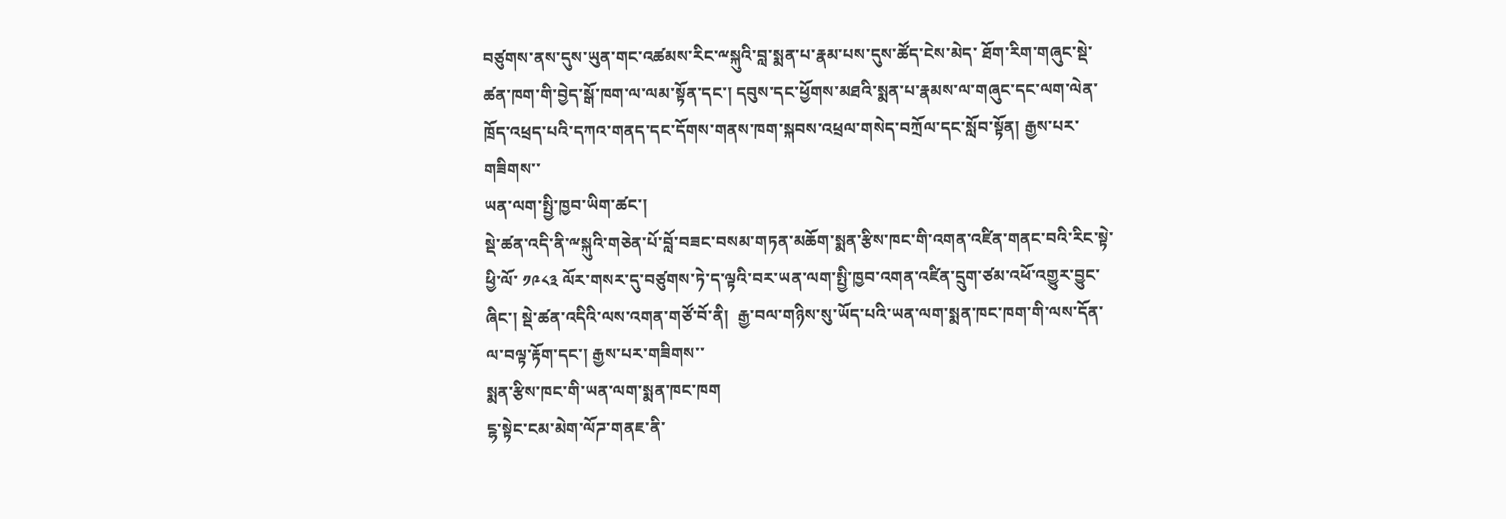བཙུགས་ནས་དུས་ཡུན་གང་འཚམས་རིང་ྋསྐུའི་བླ་སྨན་པ་རྣམ་པས་དུས་ཚོད་ངེས་མེད་ ཐོག་རིག་གཞུང་སྡེ་ཚན་ཁག་གི་བྱེད་སྒོ་ཁག་ལ་ལམ་སྟོན་དང་། དབུས་དང་ཕྱོགས་མཐའི་སྨན་པ་རྣམས་ལ་གཞུང་དང་ལག་ལེན་ཁྲོད་འཕྲད་པའི་དཀའ་གནད་དང་དོགས་གནས་ཁག་སྐབས་འཕྲལ་གསེད་བཀྲོལ་དང་སློབ་སྟོན། རྒྱས་པར་གཟིགས་་
ཡན་ལག་སྤྱི་ཁྱབ་ཡིག་ཚང་།
སྡེ་ཚན་འདི་ནི་ྋསྐུའི་གཅེན་པོ་བློ་བཟང་བསམ་གཏན་མཆོག་སྨན་རྩིས་ཁང་གི་འགན་འཛིན་གནང་བའི་རིང་སྟེ་ཕྱི་ལོ་ ༡༩༨༣ ལོར་གསར་དུ་བཙུགས་ཏེ་ད་ལྟའི་བར་ཡན་ལག་སྤྱི་ཁྱབ་འགན་འཛིན་དྲུག་ཙམ་འཕོ་འགྱུར་བྱུང་ཞིང་། སྡེ་ཚན་འདིའི་ལས་འགན་གཙོ་བོ་ནི།  རྒྱ་བལ་གཉིས་སུ་ཡོད་པའི་ཡན་ལག་སྨན་ཁང་ཁག་གི་ལས་དོན་ལ་བལྟ་རྟོག་དང་། རྒྱས་པར་གཟིགས་་
སྨན་རྩིས་ཁང་གི་ཡན་ལག་སྨན་ཁང་ཁག
ངྷ་སྟེང་ངམ་མེག་ལོཌ་གནཇ་ནི་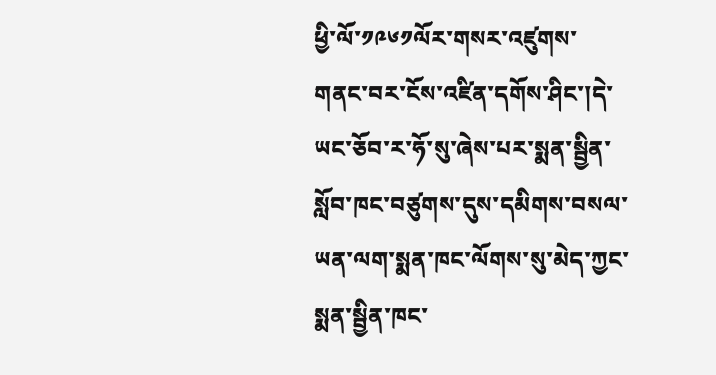ཕྱི་ལོ་༡༩༦༡ལོར་གསར་འཛུགས་གནང་བར་ངོས་འཛིན་དགོས་ཤིང་།དེ་ཡང་ཅོབ་ར་ཧོ་སུ་ཞེས་པར་སྨན་སྦྱིན་སློབ་ཁང་བཙུགས་དུས་དམིགས་བསལ་ཡན་ལག་སྨན་ཁང་ལོགས་སུ་མེད་ཀྱང་སྨན་སྦྱིན་ཁང་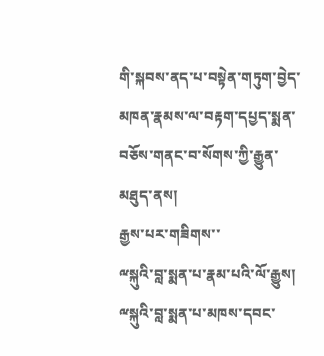གི་སྐབས་ནད་པ་བསྟེན་གཏུག་བྱེད་མཁན་རྣམས་ལ་བརྟག་དཔྱད་སྨན་བཅོས་གནང་བ་སོགས་ཀྱི་རྒྱུན་མཐུད་ནས།
རྒྱས་པར་གཟིགས་་
ྋསྐུའི་བླ་སྨན་པ་རྣམ་པའི་ལོ་རྒྱུས།
ྋསྐུའི་བླ་སྨན་པ་མཁས་དབང་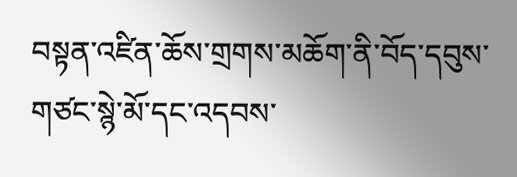བསྟན་འཛིན་ཆོས་གྲགས་མཆོག་ནི་བོད་དབུས་གཙང་སྙེ་མོ་དང་འདབས་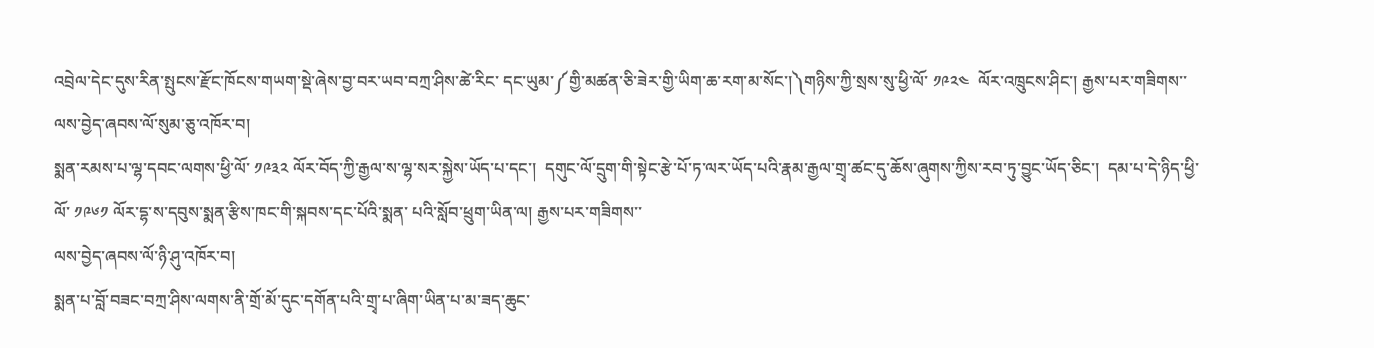འབྲེལ་དེང་དུས་རིན་སྤུངས་རྫོང་ཁོངས་གཡག་སྡེ་ཞེས་བྱ་བར་ཡབ་བཀྲ་ཤིས་ཚེ་རིང་ དང་ཡུམ་༼གྱི་མཚན་ཅི་ཟེར་གྱི་ཡིག་ཆ་རག་མ་སོང་།༽གཉིས་ཀྱི་སྲས་སུ་ཕྱི་ལོ་ ༡༩༢༤  ལོར་འཁྲུངས་ཤིང་། རྒྱས་པར་གཟིགས་་
ལས་བྱེད་ཞབས་ལོ་སུམ་ཅུ་འཁོར་བ།
སྨན་རམས་པ་ལྷ་དབང་ལགས་ཕྱི་ལོ་ ༡༩༣༢ ལོར་བོད་ཀྱི་རྒྱལ་ས་ལྷ་སར་སྐྱེས་ཡོད་པ་དང་།  དགུང་ལོ་དྲུག་གི་སྟེང་རྩེ་པོ་ཏ་ལར་ཡོད་པའི་རྣམ་རྒྱལ་གྲྭ་ཚང་དུ་ཆོས་ཞུགས་ཀྱིས་རབ་ཏུ་བྱུང་ཡོད་ཅིང་།  དམ་པ་དེ་ཉིད་ཕྱི་ལོ་ ༡༩༦༡ ལོར་དྷ་ས་དབུས་སྨན་རྩིས་ཁང་གི་སྐབས་དང་པོའི་སྨན་ པའི་སློབ་ཕྲུག་ཡིན་ལ། རྒྱས་པར་གཟིགས་་
ལས་བྱེད་ཞབས་ལོ་ཉི་ཤུ་འཁོར་བ།
སྨན་པ་བློ་བཟང་བཀྲ་ཤིས་ལགས་ནི་གྲོ་མོ་དུང་དགོན་པའི་གྲྭ་པ་ཞིག་ཡིན་པ་མ་ཟད་ཆུང་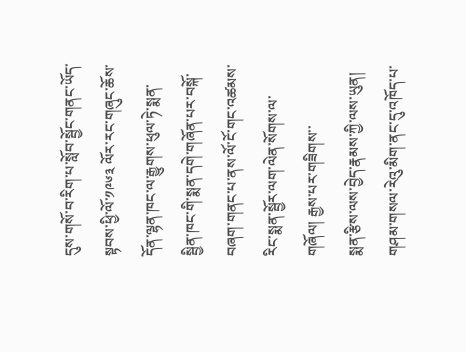དུས་གསོ་བ་རིག་པ་སློབ་སྦྱོང་གནང་ཡོད་སྟབས་ཕྱི་ལོ་༡༩༦༣ ལོར་རང་གཞུང་ཆོས་དོན་ལྷན་ཁང་ལ་རྒྱུགས་ཕུལ་ཏེ་སྨན་སྦྱིན་ཁང་གི་སྨན་དགེ་གཞོན་པར་བསྐོ་བཞག་གནང་པ་ནས་ལོ་ངོ་གང་འཚམས་རིང་སྨན་སྦྱོར་ལག་ལེན་སོགས་ལ་གཞོལ། རྒྱས་པར་གཟིགས་་
སྨན་རྩིས་ལས་བྱེད་རྣམས་ཀྱི་ལས་ཡུན།
གཤམ་གསལ་རེའུ་མིག་ནང་དུ་འཁོད་པ་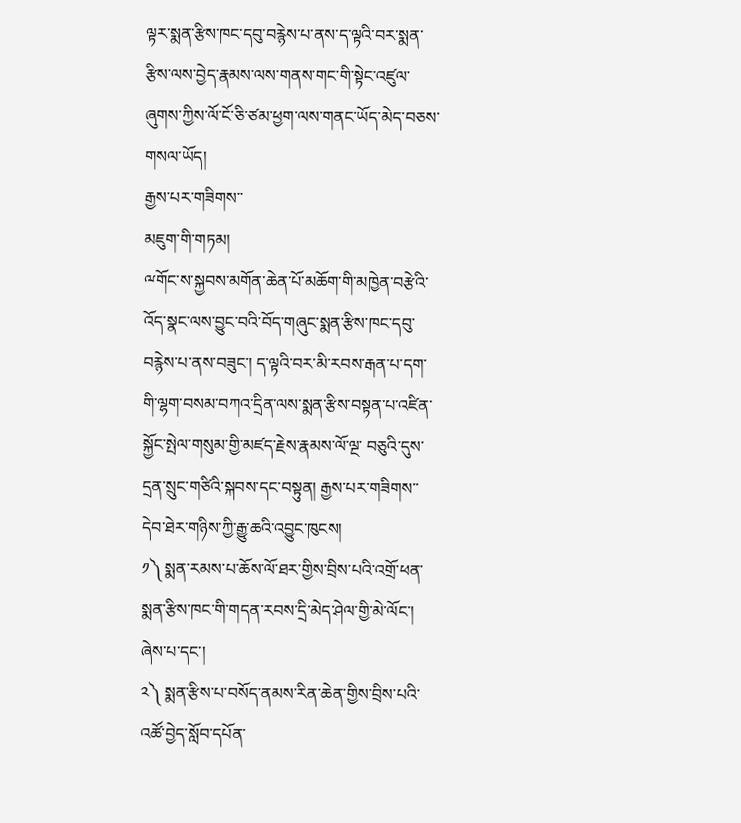ལྟར་སྨན་རྩིས་ཁང་དབུ་བརྙེས་པ་ནས་ད་ལྟའི་བར་སྨན་རྩིས་ལས་བྱེད་རྣམས་ལས་གནས་གང་གི་སྟེང་འཛུལ་ཞུགས་ཀྱིས་ལོ་ངོ་ཅི་ཙམ་ཕྱག་ལས་གནང་ཡོད་མེད་བཅས་གསལ་ཡོད།
རྒྱས་པར་གཟིགས་་
མཇུག་གི་གཏམ།
ྋགོང་ས་སྐྱབས་མགོན་ཆེན་པོ་མཆོག་གི་མཁྱེན་བརྩེའི་འོད་སྣང་ལས་བྱུང་བའི་བོད་གཞུང་སྨན་རྩིས་ཁང་དབུ་བརྙེས་པ་ནས་བཟུང་། ད་ལྟའི་བར་མི་རབས་རྒན་པ་དག་གི་ལྷག་བསམ་བཀའ་དྲིན་ལས་སྨན་རྩིས་བསྟན་པ་འཛིན་སྐྱོང་སྤེལ་གསུམ་གྱི་མཛད་རྗེས་རྣམས་ལོ་ལྔ་ བཅུའི་དུས་དྲན་སྲུང་གཙིའི་སྐབས་དང་བསྟུན། རྒྱས་པར་གཟིགས་་
དེབ་ཐེར་གཉིས་ཀྱི་རྒྱུ་ཆའི་འབྱུང་ཁུངས།
༡༽ སྨན་རམས་པ་ཆོས་ལོ་ཐར་གྱིས་བྲིས་པའི་འགྲོ་ཕན་སྨན་རྩིས་ཁང་གི་གདན་རབས་དྲི་མེད་ཤེལ་གྱི་མེ་ལོང་། ཞེས་པ་དང་།
༢༽ སྨན་རྩིས་པ་བསོད་ནམས་རིན་ཆེན་གྱིས་བྲིས་པའི་འཚོ་བྱེད་སློབ་དཔོན་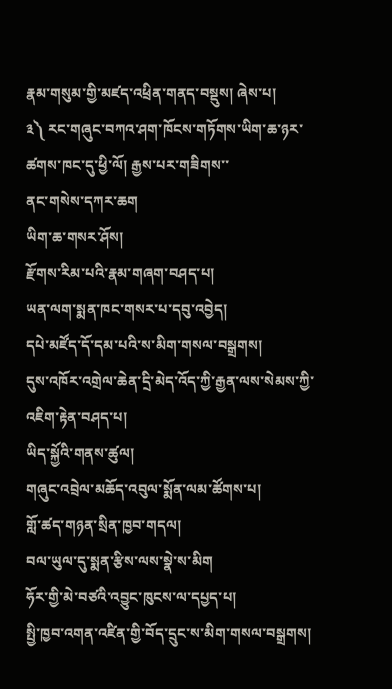རྣམ་གསུམ་གྱི་མཛད་འཕྲིན་གནད་བསྡུས། ཞེས་པ།
༣༽ རང་གཞུང་བཀའ་ཤག་ཁོངས་གཏོགས་ཡིག་ཆ་ཉར་ཚགས་ཁང་དུ་ཕྱི་ལོ། རྒྱས་པར་གཟིགས་་
ནང་གསེས་དཀར་ཆག
ཡིག་ཆ་གསར་ཤོས།
རྫོགས་རིམ་པའི་རྣམ་གཞག་བཤད་པ།
ཡན་ལག་སྨན་ཁང་གསར་པ་དབུ་འབྱེད།
དཔེ་མཛོད་དོ་དམ་པའི་ས་མིག་གསལ་བསྒྲགས།
དུས་འཁོར་འགྲེལ་ཆེན་དྲི་མེད་འོད་ཀྱི་རྒྱན་ལས་སེམས་ཀྱི་འཇིག་རྟེན་བཤད་པ།
ཡིད་སྐྱོའི་གནས་ཚུལ།
གཞུང་འབྲེལ་མཆོད་འབུལ་སྨོན་ལམ་ཚོགས་པ།
གློ་ཚད་གཉན་སྲིན་ཁྱབ་གདལ།
བལ་ཡུལ་དུ་སྨན་རྩིས་ལས་སྣེ་ས་མིག
ཧོར་གྱི་མེ་བཙའི་འབྱུང་ཁུངས་ལ་དཔྱད་པ།
སྤྱི་ཁྱབ་འགན་འཛིན་གྱི་བོད་དྲུང་ས་མིག་གསལ་བསྒྲགས།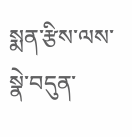སྨན་རྩིས་ལས་སྣེ་བདུན་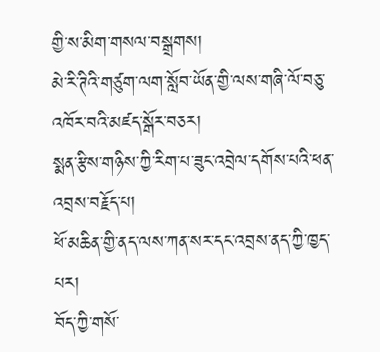གྱི་ས་མིག་གསལ་བསྒྲགས།
མེ་རི་ཊིའི་གཙུག་ལག་སློབ་ཡོན་གྱི་ལས་གཞི་ལོ་བཅུ་འཁོར་བའི་མཛད་སྒོར་བཅར།
སྨན་རྩིས་གཉིས་ཀྱི་རིག་པ་ཟུང་འབྲེལ་དགོས་པའི་ཕན་འབྲས་བརྗོད་པ།
ཕོ་མཆིན་གྱི་ནད་ལས་ཀན་སར་དང་འབྲས་ནད་ཀྱི་ཁྱད་པར།
བོད་ཀྱི་གསོ་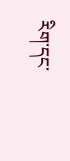རིག་དང་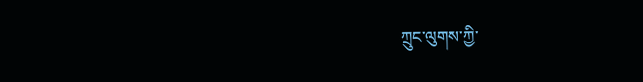ཀྲུང་ལུགས་ཀྱི་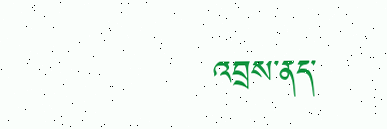འབྲས་ནད་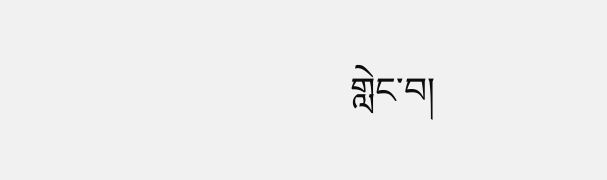གླེང་བ།